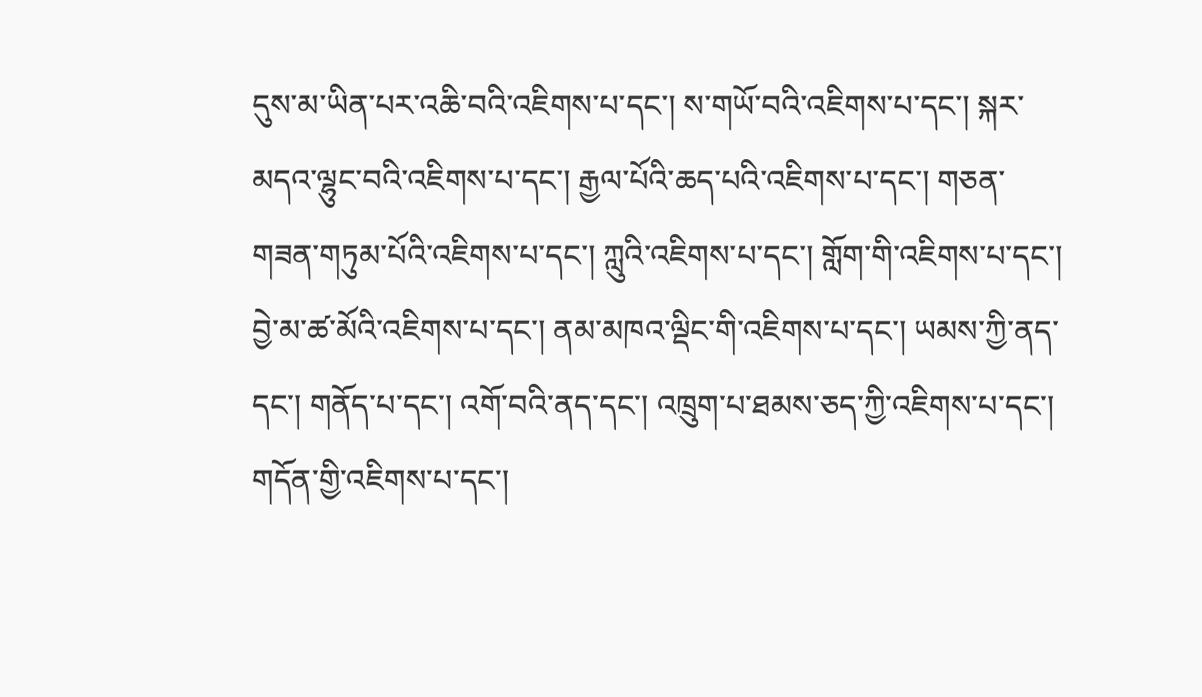དུས་མ་ཡིན་པར་འཆི་བའི་འཇིགས་པ་དང་། ས་གཡོ་བའི་འཇིགས་པ་དང་། སྐར་མདའ་ལྷུང་བའི་འཇིགས་པ་དང་། རྒྱལ་པོའི་ཆད་པའི་འཇིགས་པ་དང་། གཅན་གཟན་གཏུམ་པོའི་འཇིགས་པ་དང་། ཀླུའི་འཇིགས་པ་དང་། གློག་གི་འཇིགས་པ་དང་། བྱེ་མ་ཚ་མོའི་འཇིགས་པ་དང་། ནམ་མཁའ་ལྡིང་གི་འཇིགས་པ་དང་། ཡམས་ཀྱི་ནད་དང་། གནོད་པ་དང་། འགོ་བའི་ནད་དང་། འཁྲུག་པ་ཐམས་ཅད་ཀྱི་འཇིགས་པ་དང་། གདོན་གྱི་འཇིགས་པ་དང་།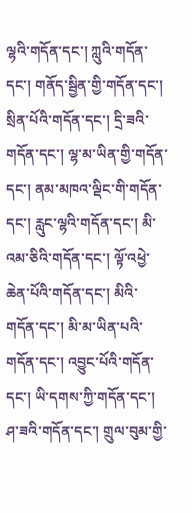ལྷའི་གདོན་དང་། ཀླུའི་གདོན་དང་། གནོད་སྦྱིན་གྱི་གདོན་དང་། སྲིན་པོའི་གདོན་དང་། དྲི་ཟའི་གདོན་དང་། ལྷ་མ་ཡིན་གྱི་གདོན་དང་། ནམ་མཁའ་ལྡིང་གི་གདོན་དང་། རླུང་ལྷའི་གདོན་དང་། མི་འམ་ཅིའི་གདོན་དང་། ལྟོ་འཕྱེ་ཆེན་པོའི་གདོན་དང་། མིའི་གདོན་དང་། མི་མ་ཡིན་པའི་གདོན་དང་། འབྱུང་པོའི་གདོན་དང་། ཡི་དགས་ཀྱི་གདོན་དང་། ཤ་ཟའི་གདོན་དང་། གྲུལ་བུམ་གྱི་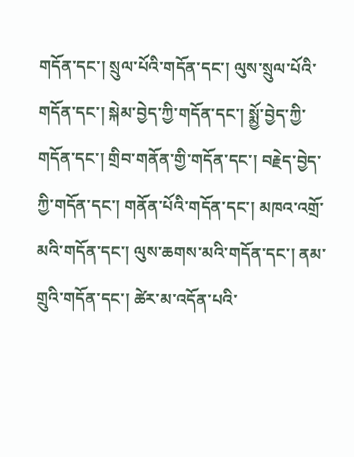གདོན་དང་། སྲུལ་པོའི་གདོན་དང་། ལུས་སྲུལ་པོའི་གདོན་དང་། སྐེམ་བྱེད་ཀྱི་གདོན་དང་། སྨྱོ་བྱེད་ཀྱི་གདོན་དང་། གྲིབ་གནོན་གྱི་གདོན་དང་། བརྗེད་བྱེད་ཀྱི་གདོན་དང་། གནོན་པོའི་གདོན་དང་། མཁའ་འགྲོ་མའི་གདོན་དང་། ལུས་ཆགས་མའི་གདོན་དང་། ནམ་གྲུའི་གདོན་དང་། ཚེར་མ་འདོན་པའི་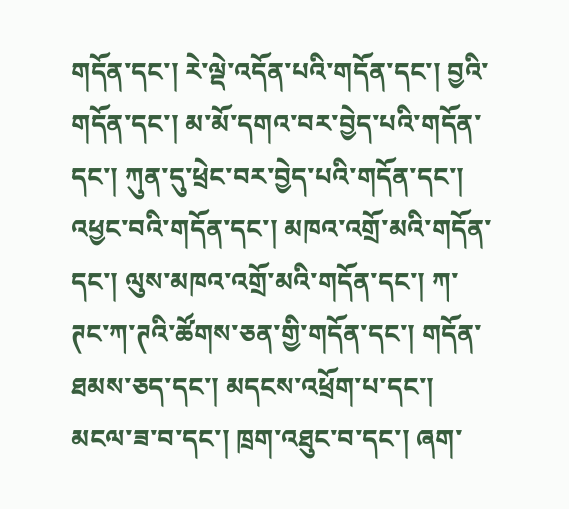གདོན་དང་། རེ་ལྡེ་འདོན་པའི་གདོན་དང་། བྱའི་གདོན་དང་། མ་མོ་དགའ་བར་བྱེད་པའི་གདོན་དང་། ཀུན་དུ་ཕྲེང་བར་བྱེད་པའི་གདོན་དང་། འཕྱང་བའི་གདོན་དང་། མཁའ་འགྲོ་མའི་གདོན་དང་། ལུས་མཁའ་འགྲོ་མའི་གདོན་དང་། ཀ་ཊང་ཀ་ཊའི་ཚོགས་ཅན་གྱི་གདོན་དང་། གདོན་ཐམས་ཅད་དང་། མདངས་འཕྲོག་པ་དང་། མངལ་ཟ་བ་དང་། ཁྲག་འཐུང་བ་དང་། ཞག་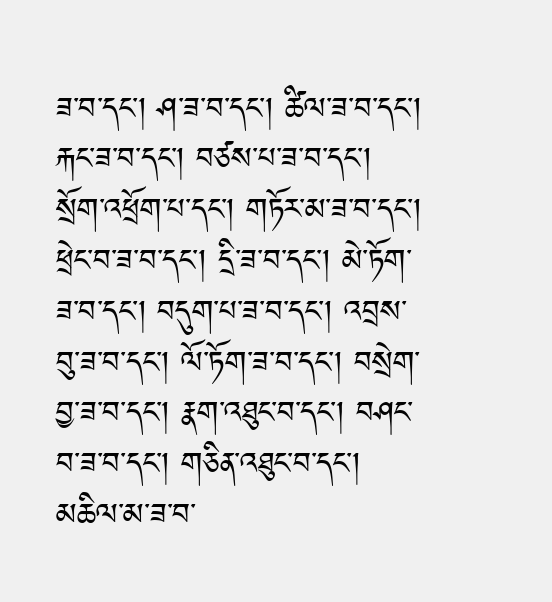ཟ་བ་དང་། ཤ་ཟ་བ་དང་། ཚིལ་ཟ་བ་དང་། རྐང་ཟ་བ་དང་། བཙས་པ་ཟ་བ་དང་། སྲོག་འཕྲོག་པ་དང་། གཏོར་མ་ཟ་བ་དང་། ཕྲེང་བ་ཟ་བ་དང་། དྲི་ཟ་བ་དང་། མེ་ཏོག་ཟ་བ་དང་། བདུག་པ་ཟ་བ་དང་། འབྲས་བུ་ཟ་བ་དང་། ལོ་ཏོག་ཟ་བ་དང་། བསྲེག་བྱ་ཟ་བ་དང་། རྣག་འཐུང་བ་དང་། བཤང་བ་ཟ་བ་དང་། གཅིན་འཐུང་བ་དང་། མཆིལ་མ་ཟ་བ་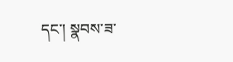དང་། སྣབས་ཟ་